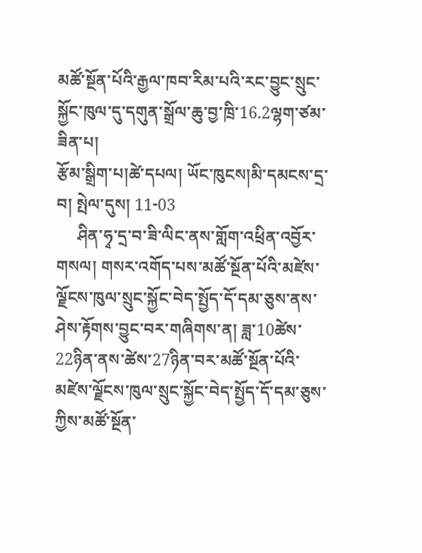མཚོ་སྔོན་པོའི་རྒྱལ་ཁབ་རིམ་པའི་རང་བྱུང་སྲུང་སྐྱོང་ཁུལ་དུ་དགུན་སྒྲོལ་ཆུ་བྱ་ཁྲི་16.2ལྷག་ཙམ་ཟིན་པ།
རྩོམ་སྒྲིག་པ།ཚེ་དཔལ། ཡོང་ཁུངས།མི་དམངས་དྲ་བ། སྤེལ་དུས། 11-03
     ཤིན་ཧྭ་དྲ་བ་ཟི་ལིང་ནས་གློག་འཕྲིན་འབྱོར་གསལ། གསར་འགོད་པས་མཚོ་སྔོན་པོའི་མཛེས་ལྗོངས་ཁུལ་སྲུང་སྐྱོང་བེད་སྤྱོད་དོ་དམ་ཅུས་ནས་ཤེས་རྟོགས་བྱུང་བར་གཞིགས་ན། ཟླ་10ཚེས་22ཉིན་ནས་ཚེས་27ཉིན་བར་མཚོ་སྔོན་པོའི་མཛེས་ལྗོངས་ཁུལ་སྲུང་སྐྱོང་བེད་སྤྱོད་དོ་དམ་ཅུས་ཀྱིས་མཚོ་སྔོན་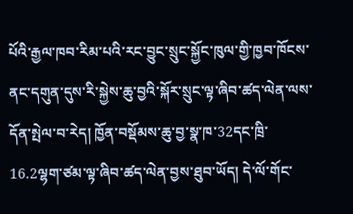པོའི་རྒྱལ་ཁབ་རིམ་པའི་རང་བྱུང་སྲུང་སྐྱོང་ཁུལ་གྱི་ཁྱབ་ཁོངས་ནང་དགུན་དུས་རི་སྐྱེས་ཆུ་བྱའི་སྐོར་སྲུང་ལྟ་ཞིབ་ཚད་ལེན་ལས་དོན་སྤེལ་བ་རེད། ཁྱོན་བསྡོམས་ཆུ་བྱ་སྣ་ཁ་32དང་ཁྲི་16.2ལྷག་ཙམ་ལྟ་ཞིབ་ཚད་ལེན་བྱས་ཐུབ་ཡོད། དེ་ལོ་གོང་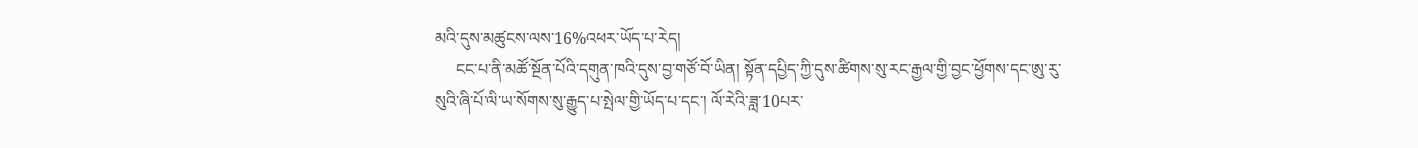མའི་དུས་མཚུངས་ལས་16%འཕར་ཡོད་པ་རེད།
     ངང་པ་ནི་མཚོ་སྔོན་པོའི་དགུན་ཁའི་དུས་བྱ་གཙོ་བོ་ཡིན། སྟོན་དཔྱིད་ཀྱི་དུས་ཚིགས་སུ་རང་རྒྱལ་གྱི་བྱང་ཕྱོགས་དང་ཨུ་རུ་སུའི་ཞི་པོ་ལི་ཡ་སོགས་སུ་རྒྱུད་པ་སྤེལ་གྱི་ཡོད་པ་དང་། ལོ་རེའི་ཟླ་10པར་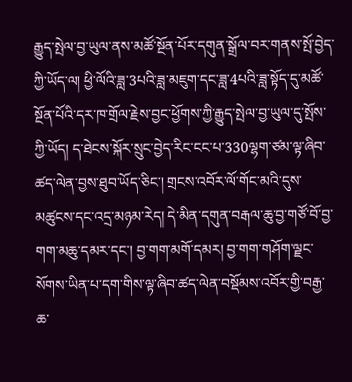རྒྱུད་སྤེལ་བྱ་ཡུལ་ནས་མཚོ་སྔོན་པོར་དགུན་སྒྲོལ་བར་གནས་སྤོ་བྱེད་ཀྱི་ཡོད་ལ། ཕྱི་ལོའི་ཟླ་3པའི་ཟླ་མཇུག་དང་ཟླ་4པའི་ཟླ་སྟོད་དུ་མཚོ་སྔོན་པོའི་དར་ཁ་གྲོལ་རྗེས་བྱང་ཕྱོགས་ཀྱི་རྒྱུད་སྤེལ་བྱ་ཡུལ་དུ་སྤོས་ཀྱི་ཡོད། ད་ཐེངས་སྐོར་སྲུང་བྱེད་རིང་ངང་པ་330ལྷག་ཙམ་ལྟ་ཞིབ་ཚད་ལེན་བྱས་ཐུབ་ཡོད་ཅིང་། གྲངས་འབོར་ལོ་གོང་མའི་དུས་མཚུངས་དང་འདྲ་མཉམ་རེད། དེ་མིན་དགུན་བརྒལ་ཆུ་བྱ་གཙོ་བོ་བྱ་གག་མཆུ་དམར་དང་། བྱ་གག་མགོ་དམར། བྱ་གག་གཤོག་ལྗང་སོགས་ཡིན་པ་དག་གིས་ལྟ་ཞིབ་ཚད་ལེན་བསྡོམས་འབོར་གྱི་བརྒྱ་ཆ་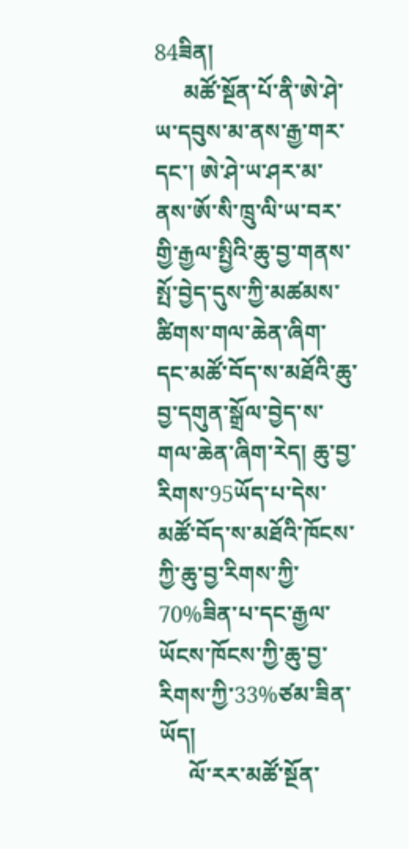84ཟིན།
     མཚོ་སྔོན་པོ་ནི་ཨེ་ཤེ་ཡ་དབུས་མ་ནས་རྒྱ་གར་དང་། ཨེ་ཤེ་ཡ་ཤར་མ་ནས་ཨོ་སི་ཁྲུ་ལི་ཡ་བར་གྱི་རྒྱལ་སྤྱིའི་ཆུ་བྱ་གནས་སྤོ་བྱེད་དུས་ཀྱི་མཚམས་ཚིགས་གལ་ཆེན་ཞིག་དང་མཚོ་བོད་ས་མཐོའི་ཆུ་བྱ་དགུན་སྒྲོལ་བྱེད་ས་གལ་ཆེན་ཞིག་རེད། ཆུ་བྱ་རིགས་95ཡོད་པ་དེས་མཚོ་བོད་ས་མཐོའི་ཁོངས་ཀྱི་ཆུ་བྱ་རིགས་ཀྱི་70%ཟིན་པ་དང་རྒྱལ་ཡོངས་ཁོངས་ཀྱི་ཆུ་བྱ་རིགས་ཀྱི་33%ཙམ་ཟིན་ཡོད།
     ལོ་རར་མཚོ་སྔོན་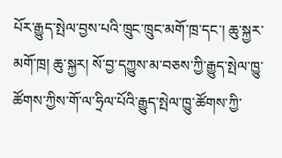པོར་རྒྱུད་སྤེལ་བྱས་པའི་ཁྲུང་ཁྲུང་མགོ་ཁྲ་དང་། ཆུ་སྐྱར་མགོ་ཁྲ། ཆུ་སྐྱར། སོ་བྱ་དཀྱུས་མ་བཅས་ཀྱི་རྒྱུད་སྤེལ་ཁྱུ་ཚོགས་ཀྱིས་གོ་ལ་ཧྲིལ་པོའི་རྒྱུད་སྤེལ་ཁྱུ་ཚོགས་ཀྱི་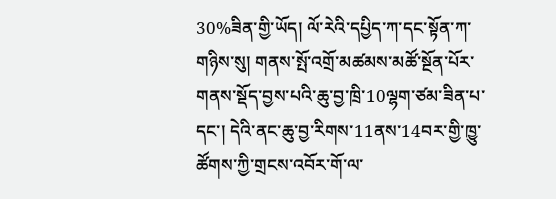30%ཟིན་གྱི་ཡོད། ལོ་རེའི་དཔྱིད་ཀ་དང་སྟོན་ཀ་གཉིས་སུ། གནས་སྤོ་འགྲོ་མཚམས་མཚོ་སྔོན་པོར་གནས་སྡོད་བྱས་པའི་ཆུ་བྱ་ཁྲི་10ལྷག་ཙམ་ཟིན་པ་དང་། དེའི་ནང་ཆུ་བྱ་རིགས་11ནས་14བར་གྱི་ཁྱུ་ཚོགས་ཀྱི་གྲངས་འབོར་གོ་ལ་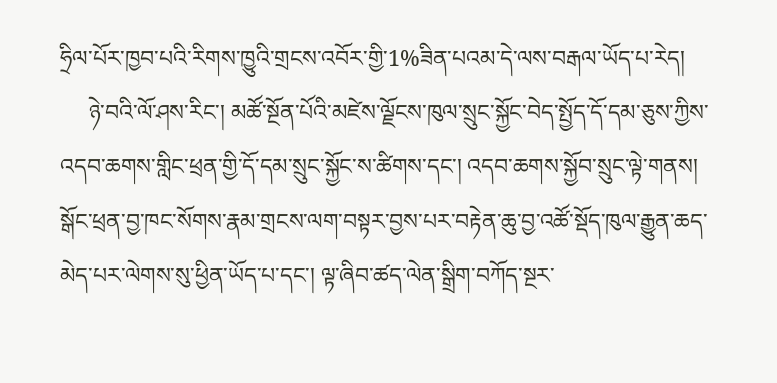ཧྲིལ་པོར་ཁྱབ་པའི་རིགས་ཁྱུའི་གྲངས་འབོར་གྱི་1%ཟིན་པའམ་དེ་ལས་བརྒལ་ཡོད་པ་རེད།
     ཉེ་བའི་ལོ་ཤས་རིང་། མཚོ་སྔོན་པོའི་མཛེས་ལྗོངས་ཁུལ་སྲུང་སྐྱོང་བེད་སྤྱོད་དོ་དམ་ཅུས་ཀྱིས་འདབ་ཆགས་གླིང་ཕྲན་གྱི་དོ་དམ་སྲུང་སྐྱོང་ས་ཚིགས་དང་། འདབ་ཆགས་སྐྱོབ་སྲུང་ལྟེ་གནས། སྒོང་ཕྲན་བྱ་ཁང་སོགས་རྣམ་གྲངས་ལག་བསྟར་བྱས་པར་བརྟེན་ཆུ་བྱ་འཚོ་སྡོད་ཁུལ་རྒྱུན་ཆད་མེད་པར་ལེགས་སུ་ཕྱིན་ཡོད་པ་དང་། ལྟ་ཞིབ་ཚད་ལེན་སྒྲིག་བཀོད་སྔར་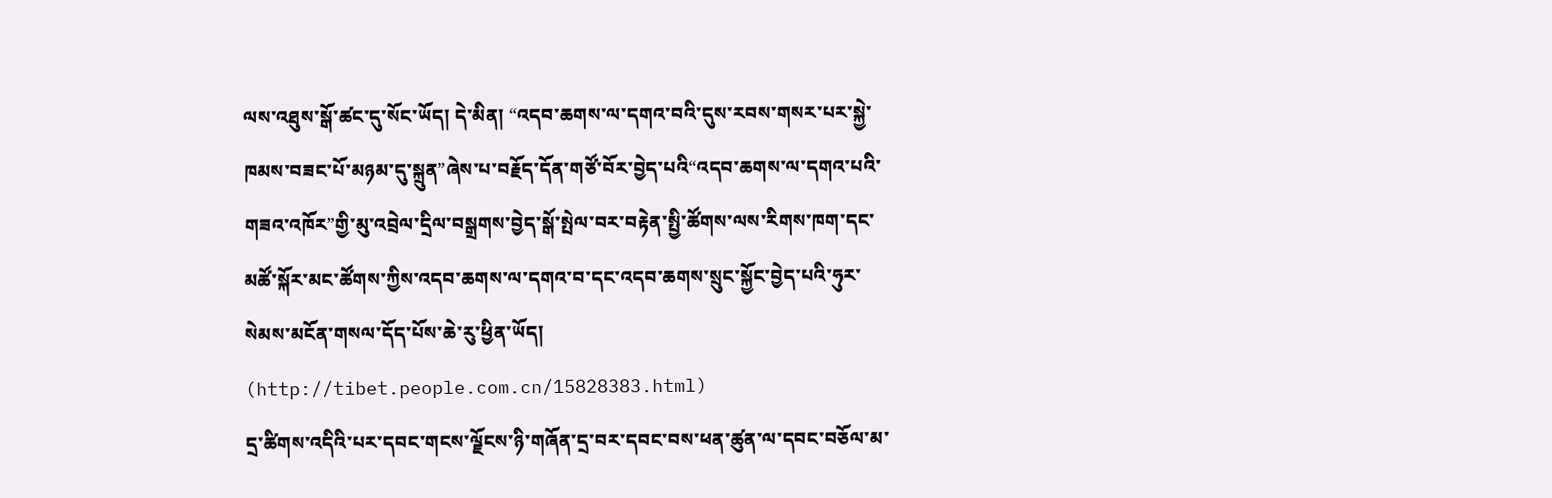ལས་འཐུས་སྒོ་ཚང་དུ་སོང་ཡོད། དེ་མིན། “འདབ་ཆགས་ལ་དགའ་བའི་དུས་རབས་གསར་པར་སྐྱེ་ཁམས་བཟང་པོ་མཉམ་དུ་སྐྲུན”ཞེས་པ་བརྗོད་དོན་གཙོ་བོར་བྱེད་པའི“འདབ་ཆགས་ལ་དགའ་པའི་གཟའ་འཁོར”གྱི་མུ་འབྲེལ་དྲིལ་བསྒྲགས་བྱེད་སྒོ་སྤེལ་བར་བརྟེན་སྤྱི་ཚོགས་ལས་རིགས་ཁག་དང་མཚོ་སྐོར་མང་ཚོགས་ཀྱིས་འདབ་ཆགས་ལ་དགའ་བ་དང་འདབ་ཆགས་སྲུང་སྐྱོང་བྱེད་པའི་ཧུར་སེམས་མངོན་གསལ་དོད་པོས་ཆེ་རུ་ཕྱིན་ཡོད། (http://tibet.people.com.cn/15828383.html)
དྲ་ཚིགས་འདིའི་པར་དབང་གངས་ལྗོངས་ཉི་གཞོན་དྲ་བར་དབང་བས་ཕན་ཚུན་ལ་དབང་བཅོལ་མ་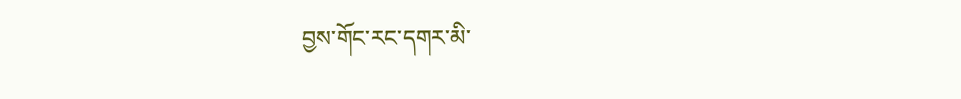བྱས་གོང་རང་དགར་མི་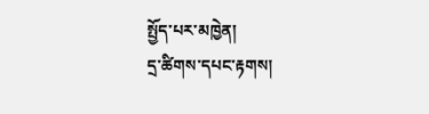སྤྱོད་པར་མཁྱེན།
དྲ་ཚིགས་དཔང་རྟགས།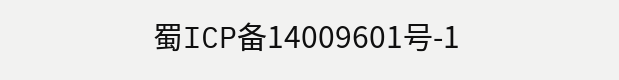蜀ICP备14009601号-1